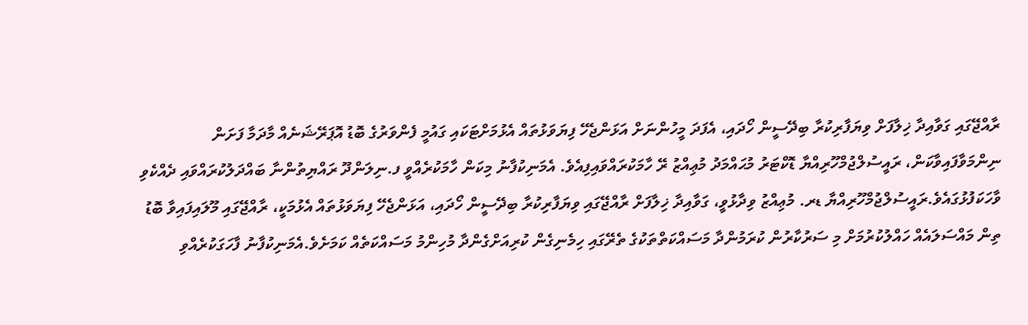ރާއްޖޭގައި ގަވާއިދާ ޚިލާފަށް ވިޔަފާރިކުރާ ބިދޭސީން ހޯދައި، އެފަދަ މީހުންނަށް އަޅަންޖެހޭ ފިޔަވަޅުތައް އެޅުމަށްޓަކައި ގައުމީ ފެންވަރުގެ ބޮޑު އޮޕަރޭޝަނެއް މާދަމާ ފަށަން ނިންމަވާފައިވާކަން، ރައީސުލްޖުމްހޫރިއްޔާ ޑޮކްޓަރު މުޙައްމަދު މުޢިއްޒު ރޭ ހާމަކުރައްވައިފިއެވެ. އެމަނިކުފާނު މިކަން ހާމަކުރެއްވީ ފ.ނިލަންދޫ ރައްޔިތުންނާ ބައްދަލުކުރައްވައި ދެއްކެވި ވާހަކަފުޅުގައެވެ.ރައީސުލްޖުމްހޫރިއްޔާ ޑރ. މުޢިއްޒު ވިދާޅުވީ، ގަވާއިދާ ޚިލާފަށް ރާއްޖޭގައި ވިޔަފާރިކުރާ ބިދޭސީން ހޯދައި، އަޅަންޖެހޭ ފިޔަވަޅުތައް އެޅުމަކީ، ރާއްޖޭގައި މޫލައިފައިވާ ބޮޑު ތިން މައްސަލައެއް ހައްލުކުރުމަށް މި ސަރުކާރުން ކުރަމުންދާ މަސައްކަތްތަކުގެ ތެރޭގައި ހިމެނިގެން ކުރިއަށްގެންދާ މުހިންމު މަސައްކަތެއް ކަމަށެވެ.އެމަނިކުފާނު ފާހަގަކުރެއްވި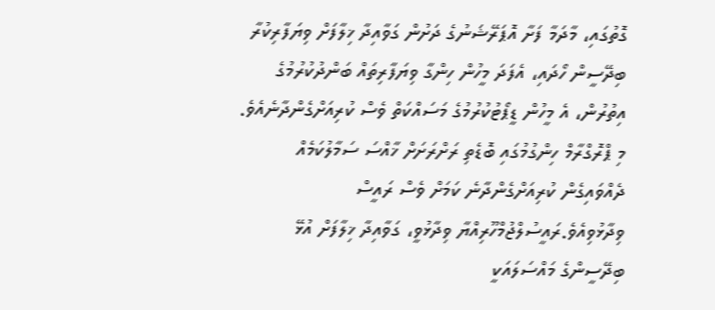ގޮތުގައި، މާދަމާ ފަށާ އޮޕަރޭޝަނުގެ ދަށުން ގަވާއިދާ ޚިލާފަށް ވިޔަފާރިކުރާ ބިދޭސީން ހޯދައި، އެފަދަ މީހުން ހިންގާ ވިޔަފާރިތައް ބަންދުކުރުމުގެ އިތުރުން، އެ މީހުން ޑީޕޯޓުކުރުމުގެ މަސައްކަތް ވެސް ކުރިއަށްގެންދާނެއެވެ. މި ޕްރޮގްރާމް ހިންގުމުގައި ބޮޑެތި ރަށްރަށަށް ޚާއްސަ ސަމާލުކަމެއް ދެއްވައިގެން ކުރިއަށްގެންދާނެ ކަމަށް ވެސް ރައީސް ވިދާޅުވިއެވެ.ރައީސުލްޖުމްހޫރިއްޔާ ވިދާޅުވީ، ގަވާއިދާ ޚިލާފަށް އުޅޭ ބިދޭސީންގެ މައްސަލައަކީ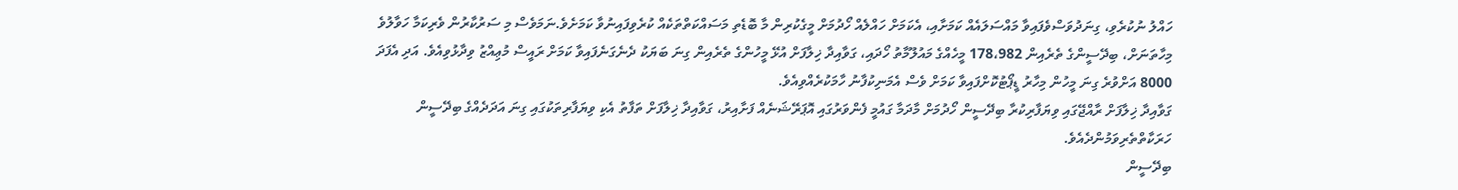ހައްލު ނުކުރެވި، ގިނަދުވަސްވެފައިވާ މައްސަލައެއް ކަމަށާއި، އެކަމަށް ހައްލެއް ހޯދުމަށް މީގެކުރިން މާ ބޮޑެތި މަސައްކަތްތަކެއް ކުރެވިފައިނުވާ ކަމަށެވެ.ނަމަވެސް މި ސަރުކާރުން ވެރިކަމާ ހަވާލުވެ މިހާތަނަށް، ބިދޭސީންގެ ތެރެއިން 178،982 މީހެއްގެ މައުލޫމާތު ހޯދައި، ގަވާއިދާ ޚިލާފަށް އުޅޭ މީހުންގެ ތެރެއިން ގިނަ ބަޔަކު ދެނެގަނެފައިވާ ކަމަށް ރައީސް މުޢިއްޒު ވިދާޅުވިއެވެ. އަދި އެފަދަ 8000 އަށްވުރެ ގިނަ މީހުން މިހާރު ޑީޕޯޓުކޮށްފައިވާ ކަމަށް ވެސް އެމަނިކުފާނު ހާމަކުރެއްވިއެވެ.
ގަވާއިދާ ޚިލާފަށް ރާއްޖޭގައި ވިޔަފާރިކުރާ ބިދޭސީން ހޯދުމަށް މާދަމާ ގައުމީ ފެންވަރުގައި އޮޕަރޭޝަނެއް ފަށާއިރު، ގަވާއިދާ ޚިލާފަށް ތަފާތު އެކި ވިޔަފާރިތަކުގައި ގިނަ އަދަދެއްގެ ބިދޭސީން ހަރަކާތްތެރިވަމުންދެއެވެ.
ބިދޭސީން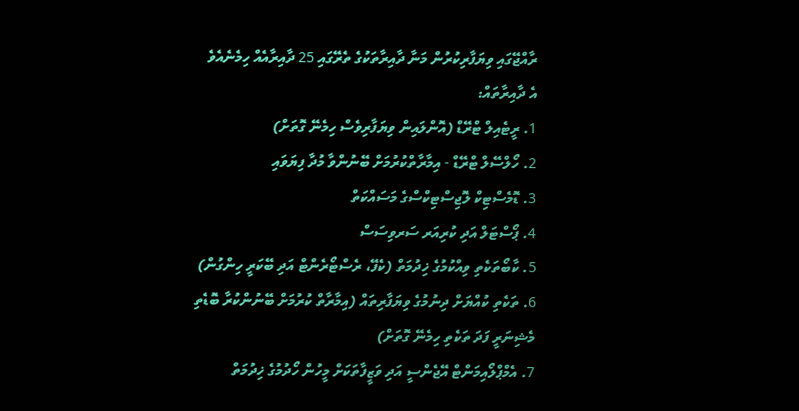ރާއްޖޭގައި ވިޔަފާރިކުރުން މަނާ ދާއިރާތަކުގެ ތެރޭގައި 25 ދާއިރާއެއް ހިމެނެއެވެ
އެ ދާއިރާތައް:
1. ރީޓެއިލް ޓްރޭޑް (އޮންލައިން ވިޔަފާރިވެސް ހިމެނޭ ގޮތަށް)
2. ހޯލްސޭލް ޓްރޭޑް - އިމާރާތްކުރުމަށް ބޭނުންވާ މުދާ ފިޔަވައި
3. ޑޮމެސްޓިކް ލޮޖިސްޓިކްސްގެ މަސައްކަތް
4. ޕޯސްޓަލް އަދި ކުރިއަރ ސަރވިސަސް
5. ކާބޯތަކެތި ވިއްކުމުގެ ޚިދުމަތް (ކެފޭ، ރެސްޓޯރެންޓް އަދި ބޭކަރީ ހިންގުން)
6. ތަކެތި ކުއްޔަށް ދިނުމުގެ ވިޔަފާރިތައް (އިމާރާތް ކުރުމަށް ބޭނުންކުރާ ބޮޑެތި މެޝިނަރީ ފަދަ ތަކެތި ހިމެނޭ ގޮތަށް)
7. އެމްޕްލޯއިމަންޓް އޭޖެންސީ އަދި ވަޒީފާތަކަށް މީހުން ހޯދުމުގެ ޚިދުމަތް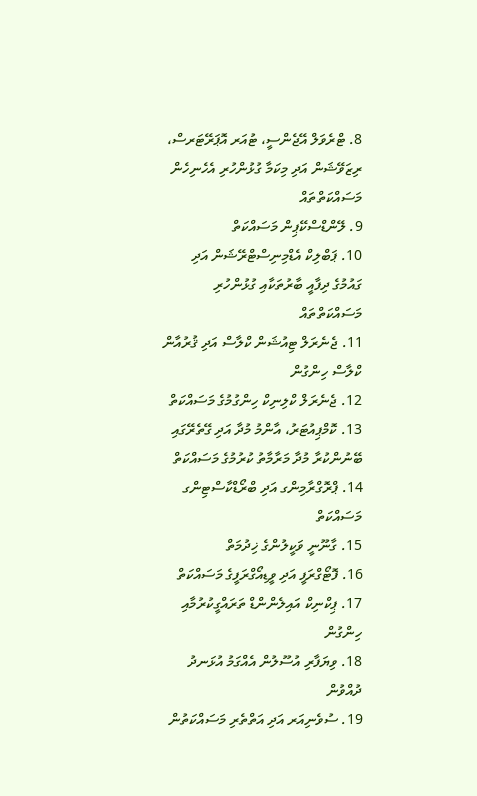8. ޓްރެވަލް އޭޖެންސީ، ޓުއަރ އޮޕަރޭޓަރސް، ރިޒަވޭޝަން އަދި މިކަމާ ގުޅުންހުރި އެހެނިހެން މަސައްކަތްތައް
9. ލޭންޑްސްކޭޕިން މަސައްކަތް
10. ޕަބްލިކް އެޑްމިނިސްޓްރޭޝަން އަދި ގައުމުގެ ދިފާއީ ބާރުތަކާއި ގުޅުންހުރި މަސައްކަތްތައް
11. ޖެނެރަލް ޓިއުޝަން ކްލާސް އަދި ޤުރުއާން ކްލާސް ހިންގުން
12. ޖެނެރަލް ކްލިނިކް ހިންގުމުގެ މަސައްކަތް
13. ކޮމްޕިއުޓަރު، އާންމު މުދާ އަދި ގޭތެރޭގައި ބޭނުންކުރާ މުދާ މަރާމާތު ކުރުމުގެ މަސައްކަތް
14. ޕްރޮގްރާމިންގ އަދި ބްރޯޑްކާސްޓިންގ މަސައްކަތް
15. ގާނޫނީ ވަކީލުންގެ ޚިދުމަތް
16. ފޮޓޯގްރަފީ އަދި ވީޑިއޯގްރަފީގެ މަސައްކަތް
17. ޕިކްނިކް އައިލެންންޑް ތަރައްގީކުރުމާއި ހިންގުން
18. ވިޔަފާރި އުސޫލުން އެއްގަމު އުޅަނދު ދުއްވުން
19. ސުވެނިއަރ އަދި އަތްތެރި މަސައްކަތުން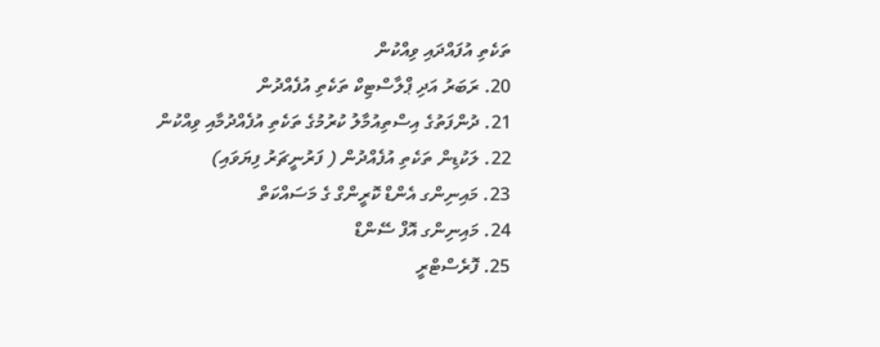ތަކެތި އުފައްދައި ވިއްކުން
20. ރަބަރު އަދި ޕްލާސްޓިކް ތަކެތި އުފެއްދުން
21. ދުންފަތުގެ އިސްތިއުމާލު ކުރުމުގެ ތަކެތި އުފެއްދުމާއި ވިއްކުން
22. ލަކުޑިން ތަކެތި އުފެއްދުން ( ފަރުނީޗަރު ފިޔަވައި)
23. މައިނިންގ އެންޑް ކޮރީންގް ގެ މަސައްކަތް
24. މައިނިންގ އޮފް ސޭންޑް
25. ފޮރެސްޓްރީ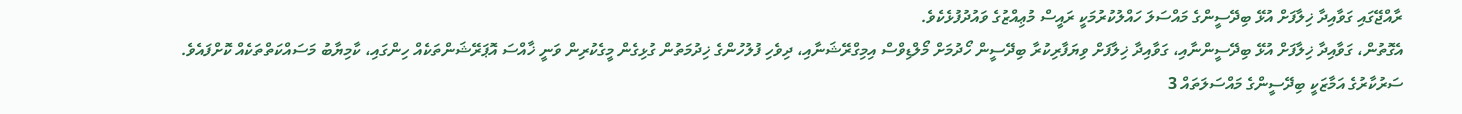ރާއްޖޭގައި ގަވާއިދާ ޚިލާފަށް އުޅޭ ބިދޭސީންގެ މައްސަލަ ހައްލުކުރުމަކީ ރައީސް މުޢިއްޒުގެ ވައުދުފުޅެކެވެ.
އެގޮތުން، ގަވާއިދާ ޚިލާފަށް އުޅޭ ބިދޭސީންނާއި، ގަވާއިދާ ޚިލާފަށް ވިޔަފާރިކުރާ ބިދޭސީން ހޯދުމަށް މޯލްޑިވްސް އިމިގްރޭޝަނާއި، ދިވެހި ފުލުހުންގެ ޚިދުމަތުން ގުޅިގެން މީގެކުރިން ވަނީ ޚާއްސަ އޮޕަރޭޝަންތަކެއް ހިންގައި، ކާމިޔާބު މަސައްކަތްތަކެއް ކޮށްފައެވެ.
ސަރުކާރުގެ އަމާޒަކީ ބިދޭސީންގެ މައްސަލަތައް 3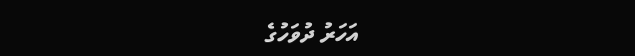އަހަރު ދުވަހުގެ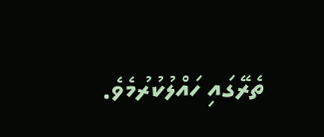ތެރޭގައި ހައްލުކުރުމެވެ.